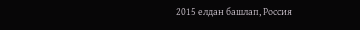2015 елдан башлап, Россия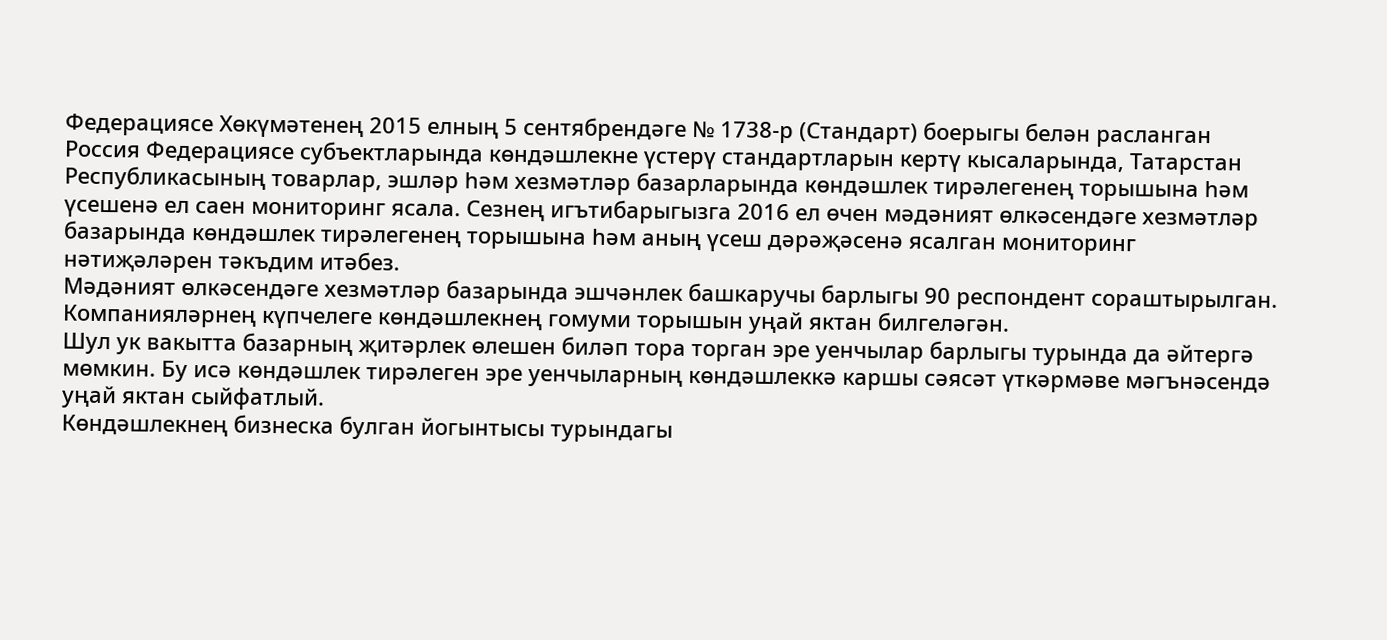Федерациясе Хөкүмәтенең 2015 елның 5 сентябрендәге № 1738-р (Стандарт) боерыгы белән расланган Россия Федерациясе субъектларында көндәшлекне үстерү стандартларын кертү кысаларында, Татарстан Республикасының товарлар, эшләр һәм хезмәтләр базарларында көндәшлек тирәлегенең торышына һәм үсешенә ел саен мониторинг ясала. Сезнең игътибарыгызга 2016 ел өчен мәдәният өлкәсендәге хезмәтләр базарында көндәшлек тирәлегенең торышына һәм аның үсеш дәрәҗәсенә ясалган мониторинг нәтиҗәләрен тәкъдим итәбез.
Мәдәният өлкәсендәге хезмәтләр базарында эшчәнлек башкаручы барлыгы 90 респондент сораштырылган.
Компанияләрнең күпчелеге көндәшлекнең гомуми торышын уңай яктан билгеләгән.
Шул ук вакытта базарның җитәрлек өлешен биләп тора торган эре уенчылар барлыгы турында да әйтергә мөмкин. Бу исә көндәшлек тирәлеген эре уенчыларның көндәшлеккә каршы сәясәт үткәрмәве мәгънәсендә уңай яктан сыйфатлый.
Көндәшлекнең бизнеска булган йогынтысы турындагы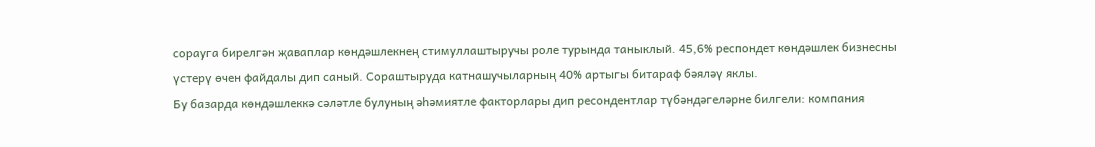сорауга бирелгән җаваплар көндәшлекнең стимуллаштыручы роле турында таныклый. 45,6% респондет көндәшлек бизнесны үстерү өчен файдалы дип саный. Сораштыруда катнашучыларның 40% артыгы битараф бәяләү яклы.
Бу базарда көндәшлеккә сәләтле булуның әһәмиятле факторлары дип ресондентлар түбәндәгеләрне билгели: компания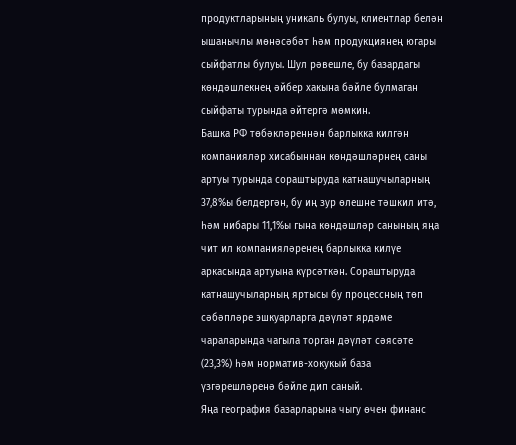продуктларының уникаль булуы, клиентлар белән ышанычлы мөнәсәбәт һәм продукциянең югары сыйфатлы булуы. Шул рәвешле, бу базардагы көндәшлекнең әйбер хакына бәйле булмаган сыйфаты турында әйтергә мөмкин.
Башка РФ төбәкләреннән барлыкка килгән компанияләр хисабыннан көндәшләрнең саны артуы турында сораштыруда катнашучыларның 37,8%ы белдергән, бу иң зур өлешне тәшкил итә, һәм нибары 11,1%ы гына көндәшләр санының яңа чит ил компанияләренең барлыкка килүе аркасында артуына күрсәткән. Сораштыруда катнашучыларның яртысы бу процессның төп сәбәпләре эшкуарларга дәүләт ярдәме чараларында чагыла торган дәүләт сәясәте (23,3%) һәм норматив-хокукый база үзгәрешләренә бәйле дип саный.
Яңа география базарларына чыгу өчен финанс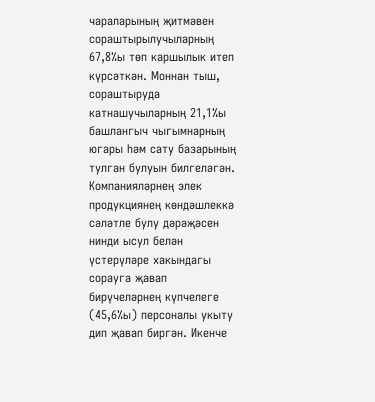чараларының җитмәвен сораштырылучыларның 67,8%ы төп каршылык итеп күрсәткән. Моннан тыш, сораштыруда катнашучыларның 21,1%ы башлангыч чыгымнарның югары һәм сату базарының тулган булуын билгеләгән.
Компанияләрнең элек продукциянең көндәшлеккә сәләтле булу дәрәҗәсен нинди ысул белән үстерүләре хакындагы сорауга җавап бирүчеләрнең күпчелеге (45,6%ы) персоналы укыту дип җавап биргән. Икенче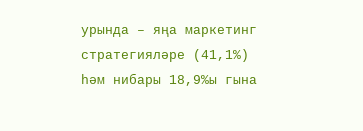урында – яңа маркетинг стратегияләре (41,1%) һәм нибары 18,9%ы гына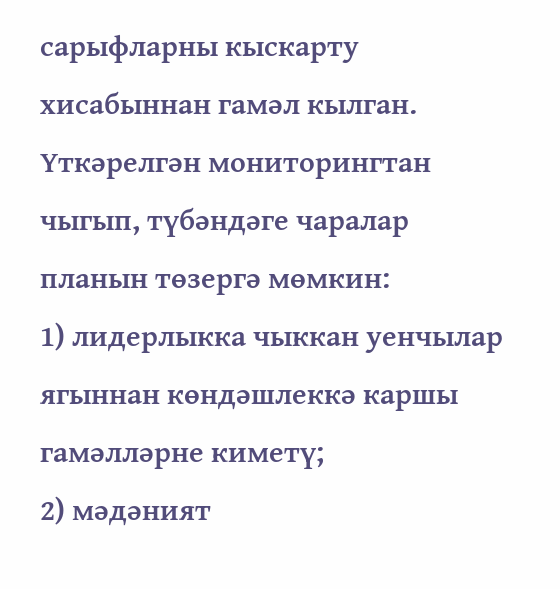сарыфларны кыскарту хисабыннан гамәл кылган.
Үткәрелгән мониторингтан чыгып, түбәндәге чаралар планын төзергә мөмкин:
1) лидерлыкка чыккан уенчылар ягыннан көндәшлеккә каршы гамәлләрне киметү;
2) мәдәният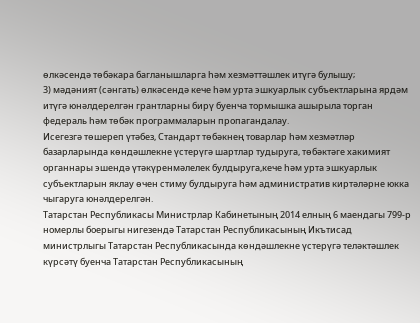өлкәсендә төбәкара багланышларга һәм хезмәттәшлек итүгә булышу;
3) мәдәният (сәнгать) өлкәсендә кече һәм урта эшкуарлык субъектларына ярдәм итүгә юнәлдерелгән грантларны бирү буенча тормышка ашырыла торган федераль һәм төбәк программаларын пропагандалау.
Исегезгә төшереп үтәбез, Стандарт төбәкнең товарлар һәм хезмәтләр базарларында көндәшлекне үстерүгә шартлар тудыруга, төбәктәге хакимият органнары эшендә үтәкүренмәлелек булдыруга,кече һәм урта эшкуарлык субъектларын яклау өчен стиму булдыруга һәм административ киртәләрне юкка чыгаруга юнәлдерелгән.
Татарстан Республикасы Министрлар Кабинетының 2014 елның 6 маендагы 799-р номерлы боерыгы нигезендә Татарстан Республикасының Икътисад министрлыгы Татарстан Республикасында көндәшлекне үстерүгә теләктәшлек күрсәтү буенча Татарстан Республикасының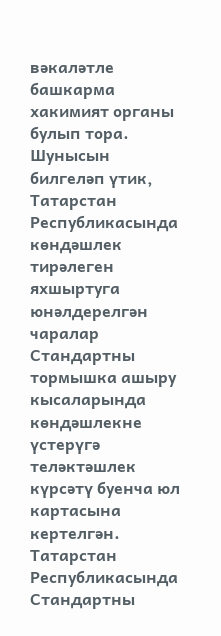вәкаләтле башкарма хакимият органы булып тора.
Шунысын билгеләп үтик, Татарстан Республикасында көндәшлек тирәлеген яхшыртуга юнәлдерелгән чаралар Стандартны тормышка ашыру кысаларында көндәшлекне үстерүгә теләктәшлек күрсәтү буенча юл картасына кертелгән.
Татарстан Республикасында Стандартны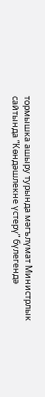тормышка ашыру турында мәгълүмат Министрлык сайтында “Көндәшлекне үстерү” бүлегендә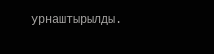урнаштырылды.